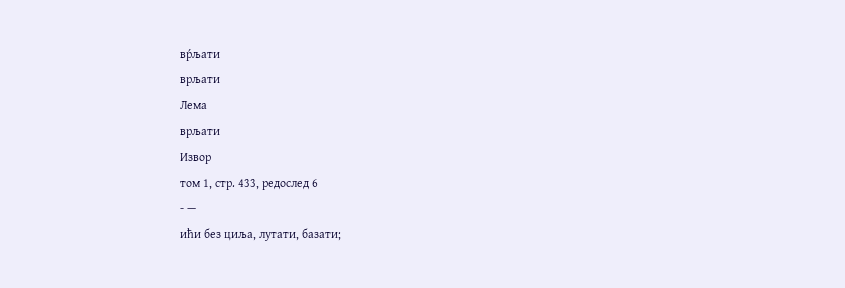вр́љати
врљати
Лема
врљати
Извор
том 1, стр. 433, редослед 6
- —
ићи без циља, лутати, базати;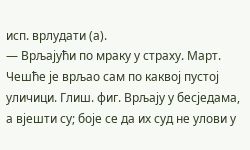исп. врлудати (а).
— Врљајући по мраку у страху. Март. Чешће је врљао сам по каквој пустој уличици. Глиш. фиг. Врљају у бесједама, а вјешти су; боје се да их суд не улови у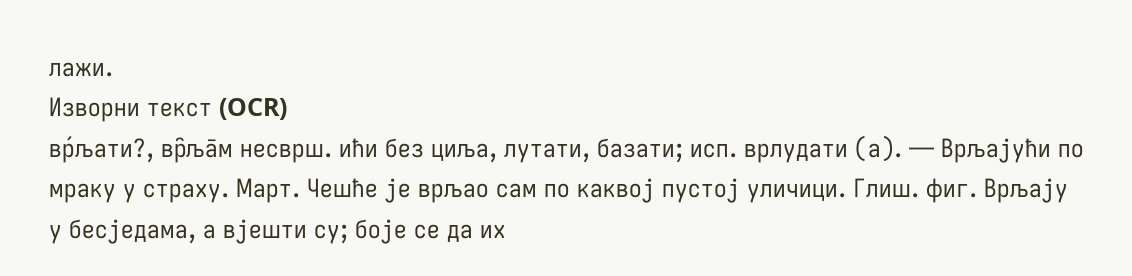лажи.
Изворни текст (OCR)
вр́љати?, вр̑ља̄м несврш. ићи без циља, лутати, базати; исп. врлудати (а). — Врљајући по мраку у страху. Март. Чешће је врљао сам по каквој пустој уличици. Глиш. фиг. Врљају у бесједама, а вјешти су; боје се да их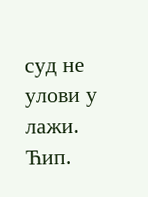суд не улови у лажи. Ћип.